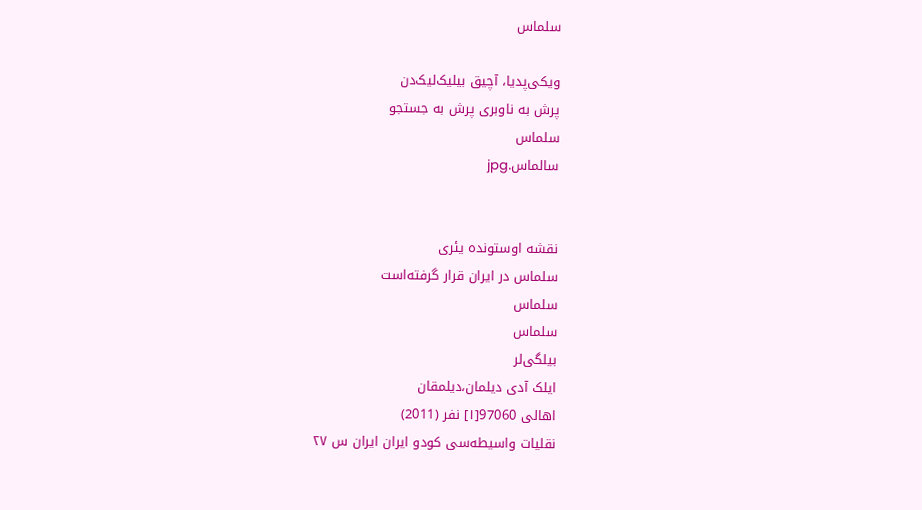سلماس

ویکی‌پدیا، آچیق بیلیک‌لیک‌دن
پرش به ناوبری پرش به جستجو
سلماس
سالماس.jpg


نقشه اوستونده یئری
سلماس در ایران قرار گرفته‌است
سلماس
سلماس
بیلگی‌لر
ایلک آدی دیلمان،دیلمقان
اهالی 97060[۱] نفر (2011)
نقلیات واسیطه‌سی کودو ایران ایران س ۲۷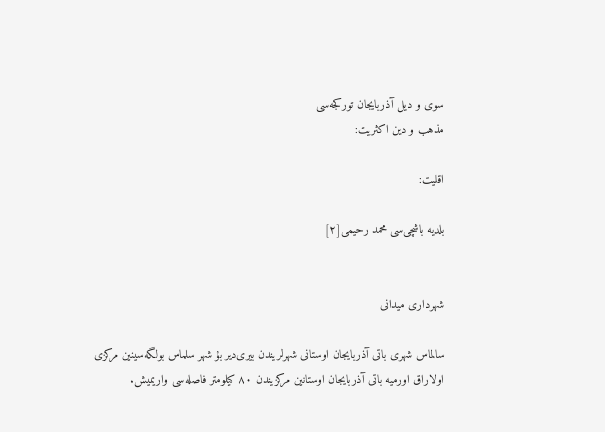سوی و دیل آذربایجان تورکجه‌سی
مذهب و دین اکثریت:

اقلیت:

بلدیه باشچی‌سی محمد رحیمی[۲]


شهرداری میدانی

سالماس شهری باتی آذربایجان اوستانی شهرلریندن بیری‌دیر بۇ شهر سلماس بولگه‌سینین مرکزی اولاراق اورمیه باتی آذربایجان اوستانین مرکزیندن ۸۰ کیلومتر فاصله‌سی واریمیش.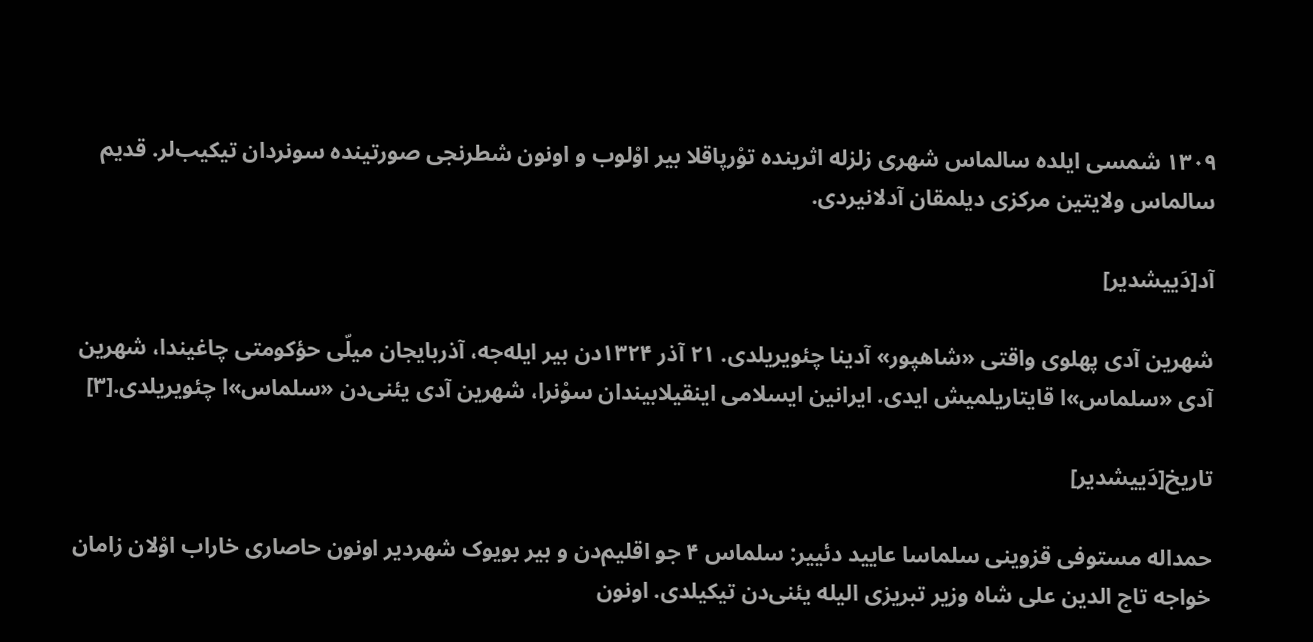۱۳۰۹ شمسی ایلده سالماس شهری زلزله اثرینده توْرپاقلا بیر اوْلوب و اونون شطرنجی صورتینده سونردان تیکیب‌لر. قدیم سالماس ولایتین مرکزی دیلمقان آدلانیردی.

آد[دَییشدیر]

شهرین آدی پهلوی واقتی «شاهپور» آدینا چئویریلدی. ۲۱ آذر ۱۳۲۴دن بیر ایله‌جه، آذربایجان میلّی حؤکومتی چاغیندا، شهرین آدی «سلماس»ا قایتاریلمیش ایدی. ایرانین ایسلامی اینقیلابیندان سوْنرا، شهرین آدی یئنی‌دن «سلماس»ا چئویریلدی.[۳]

تاریخ[دَییشدیر]

حمداله مستوفی قزوینی سلماسا عایید دئییر: سلماس ۴ جو اقلیم‌دن و بیر بویوک شهردیر اونون حاصاری خاراب اوْلان زامان خواجه تاج الدین علی شاه وزیر تبریزی الیله یئنی‌دن تیکیلدی. اونون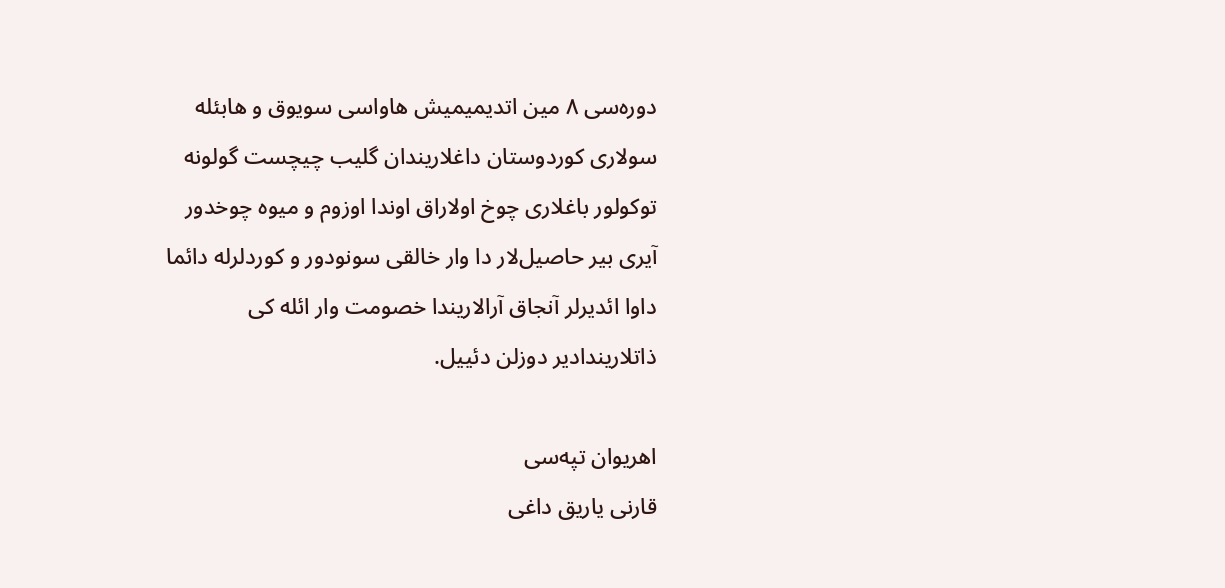دوره‌سی ۸ مین اتدیمیمیش هاواسی سویوق و هابئله سولاری کوردوستان داغلاریندان گلیب چیچست گولونه توکولور باغلاری چوخ اولاراق اوندا اوزوم و میوه چوخدور آیری بیر حاصیل‌لار دا وار خالقی سونودور و کوردلرله دائما داوا ائدیرلر آنجاق آرالاریندا خصومت وار ائله کی ذاتلاریندادیر دوزلن دئییل.

اهریوان تپه‌سی
قارنی یاریق داغی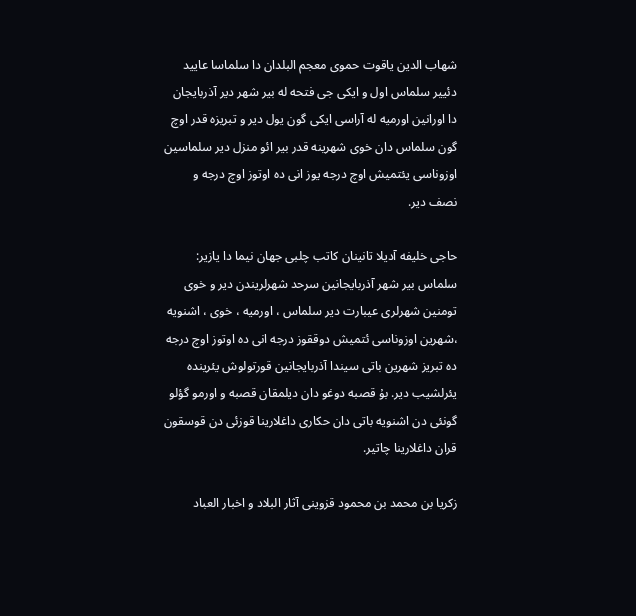شهاب الدین یاقوت حموی معجم البلدان دا سلماسا عایید دئییر سلماس اول و ایکی جی فتحه له بیر شهر دیر آذربایجان دا اورانین اورمیه له آراسی ایکی گون یول دیر و تبریزه قدر اوچ گون سلماس دان خوی شهرینه قدر بیر ائو منزل دیر سلماسین اوزوناسی یئتمیش اوچ درجه یوز انی ده اوتوز اوچ درجه و نصف دیر.

حاجی خلیفه آدیلا تانینان کاتب چلبی جهان نیما دا یازیر: سلماس بیر شهر آذربایجانین سرحد شهرلریندن دیر و خوی تومنین شهرلری عیبارت دیر سلماس ، اورمیه ، خوی ، اشنویه ،شهرین اوزوناسی ئتمیش دوققوز درجه انی ده اوتوز اوچ درجه ده تبریز شهرین باتی سیندا آذربایجانین قورتولوش یئرینده یئرلشیب دیر. بۇ قصبه دوغو دان دیلمقان قصبه و اورمو گؤلو گونئی دن اشنویه باتی دان حکاری داغلارینا قوزئی دن قوسقون قران داغلارینا چاتیر.

زکریا بن محمد بن محمود قزوینی آثار البلاد و اخبار العباد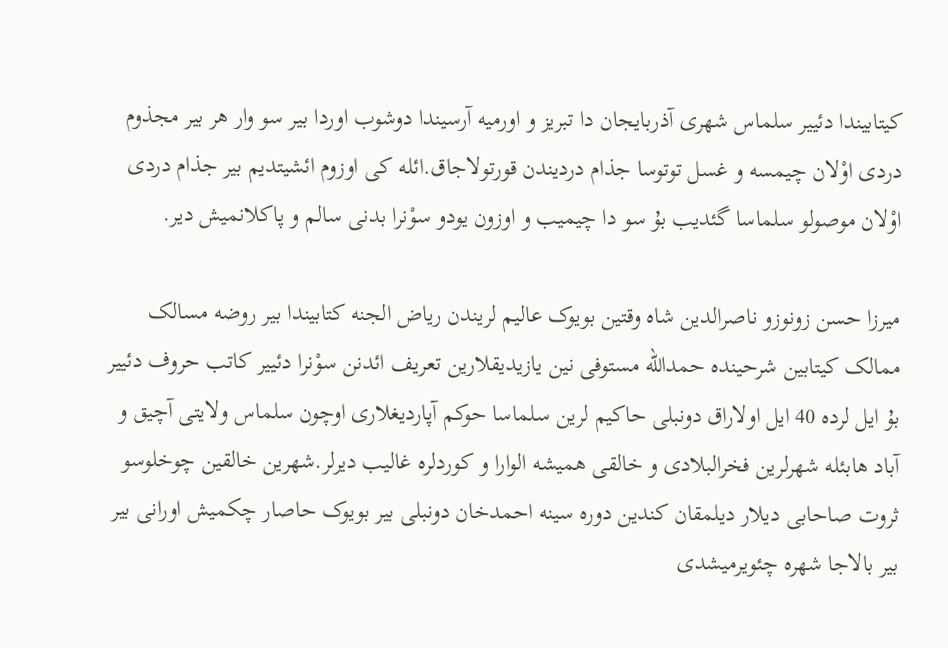کیتابیندا دئییر سلماس شهری آذربایجان دا تبریز و اورمیه آرسیندا دوشوب اوردا بیر سو وار هر بیر مجذوم دردی اوْلان چیمسه و غسل توتوسا جذام دردیندن قورتولاجاق.ائله کی اوزوم ائشیتدیم بیر جذام دردی اوْلان موصولو سلماسا گئدیب بۇ سو دا چیمیب و اوزون یودو سوْنرا بدنی سالم و پاکلانمیش دیر.

میرزا حسن زونوزو ناصرالدین شاه وقتین بویوک عالیم لریندن ریاض الجنه کتابیندا بیر روضه مسالک ممالک کیتابین شرحینده حمدالله مستوفی نین یازیدیقلارین تعریف ائدنن سوْنرا دئییر کاتب حروف دئییر بۇ ایل لرده 40 ایل اولاراق دونبلی حاکیم لرین سلماسا حوکم آپاردیغلاری اوچون سلماس ولایتی آچیق و آباد هابئله شهرلرین فخرالبلادی و خالقی همیشه الوارا و کوردلره غالیب دیرلر.شهرین خالقین چوخلوسو ثروت صاحابی دیلار دیلمقان کندین دوره سینه احمدخان دونبلی بیر بویوک حاصار چکمیش اورانی بیر بیر بالاجا شهره چئویرمیشدی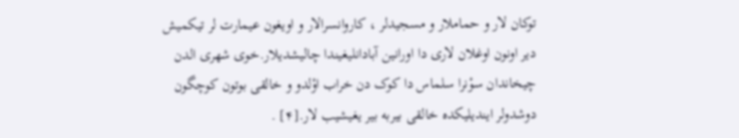توکان لار و حماملار و مسجیدلر ، کاروانسرالار و اویغون عیمارت لر تیکمیش دیر اونون اوغلان لاری دا اورانین آبادانلیغیندا چالیشدیلار.خوی شهری الدن چیخاندان سوْنرا سلماس دا کوک دن خراب اوْلدو و خالقی بوتون کوچگون دوشدولر ایندیلیکده خالقی بیربه بیر یغیشیب لار.[۴] .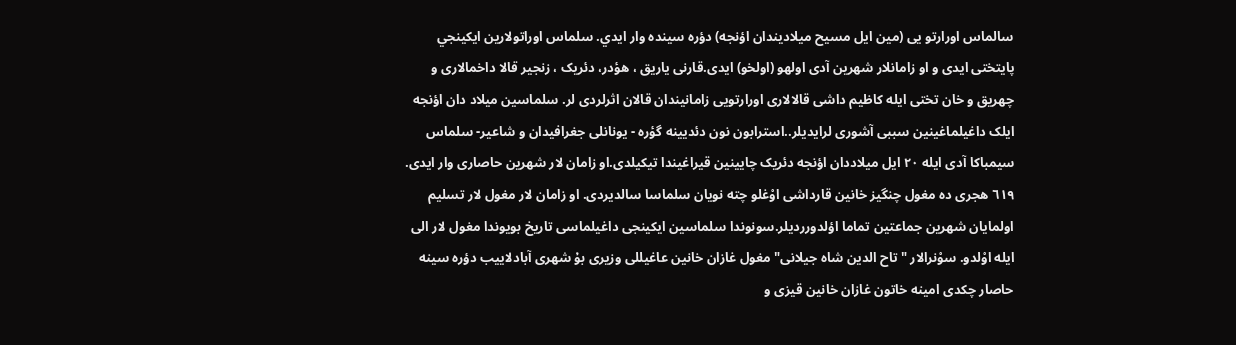سالماس اورارتو یی (مین ایل مسیح میلادیندان اؤنجه) دؤره سينده وار ايدي. سلماس اوراتولارين ايكينجي پایتختی ایدی و او زامانلار شهرین آدی اولهو (اولخو) ایدی.قارنی یاریق ، هؤدر، دئریک ، زنجیر قالا داخمالاری و چهریق و خان تختی ایله کاظیم داشی قالالاری اورارتویی زامانیندان قالان اثرلردی لر. سلماسین میلاد دان اؤنجه ایلک داغیلماغینین سببی آشوری لرایدیلر..استرابون نون دئدیینه گؤره - یونانلی جغرافیدان و شاعیر- سلماس سیمباکا آدی ایله ٢٠ ایل میلاددان اؤنجه دئریک چایینین قیراغیندا تیکیلدی.او زامان لار شهرین حاصاری وار ایدی. ٦١٩ هجری ده مغول چنگیز خانین قارداشی اوْغلو چته نویان سلماسا سالدیردی. او زامان لار مغول لار تسلیم اولمایان شهرین جماعتین تماما اؤلدوررديلر.سونوندا سلماسين ایکینجی داغیلماسی تاریخ بویوندا مغول لار الی ایله اوْلدو. سوْنرالار " تاح الدین شاه جیلانی" مغول غازان خانین عاغیللی وزیری بۇ شهری آبادلاییب دؤره سينه حاصار چکدی امینه خاتون غازان خانین قیزی و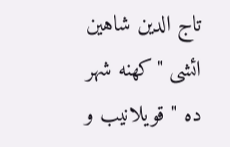تاج الدین شاهین ائشی "کهنه شهر ده " قویلانیب و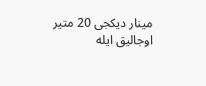مینار دیکجی 20 متیر اوجالیق ایله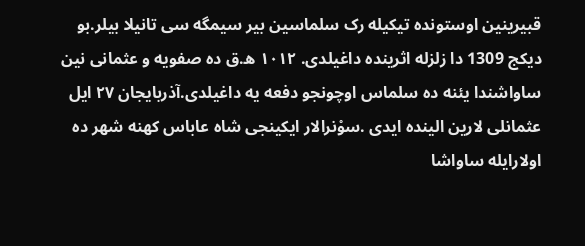قبیرینین اوستونده تیکیله رک سلماسین بیر سیمگه سی تانیلا بیلر.بو دیکج 1309 دا زلزله اثرینده داغیلدی. ١٠١٢ ه.ق ده صفویه و عثمانی نین ساواشندا یئنه ده سلماس اوچونجو دفعه یه داغیلدی.آذربایجان ٢٧ ایل عثمانلی لارین الینده ایدی .سوْنرالار ایکینجی شاه عاباس کهنه شهر ده اولارایله ساواشا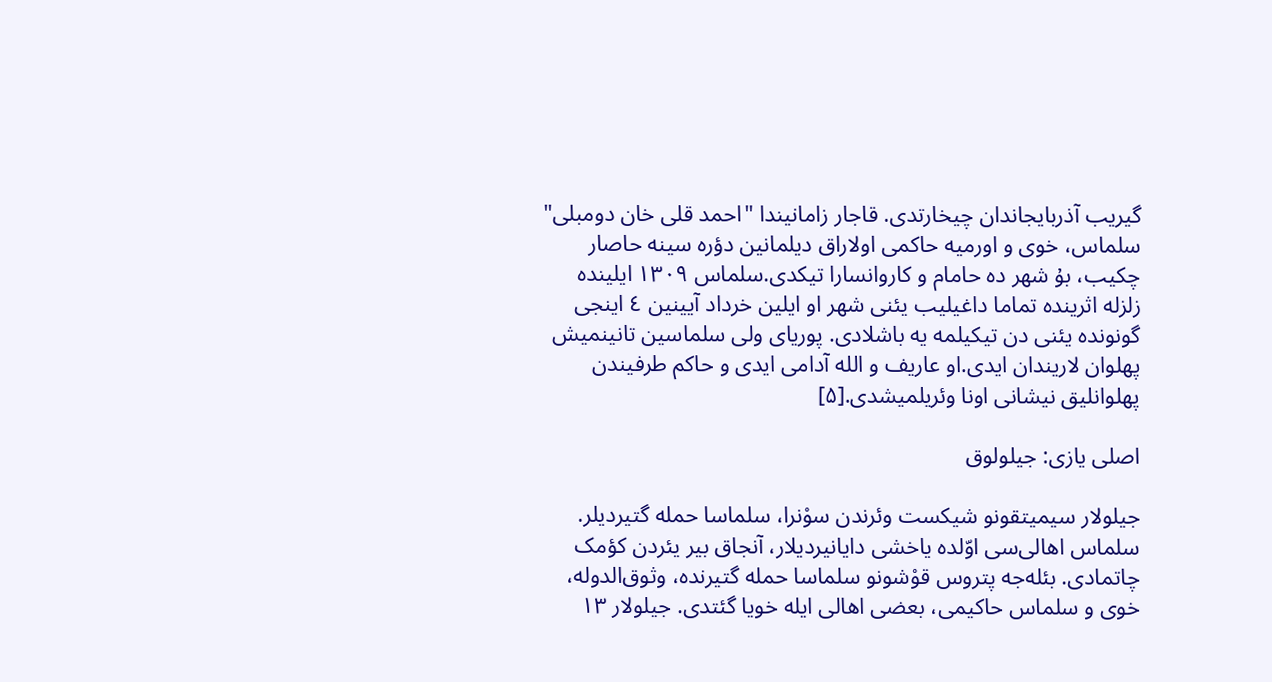گیریب آذربایجاندان چیخارتدی. قاجار زامانیندا "احمد قلی خان دومبلی" سلماس، خوی و اورمیه حاکمی اولاراق دیلمانین دؤره سینه حاصار چکیب، بۇ شهر ده حامام و کاروانسارا تیکدی.سلماس ١٣٠٩ ایلینده زلزله اثرینده تماما داغیلیب یئنی شهر او ایلین خرداد آیینین ٤ اینجی گونونده یئنی دن تیکیلمه یه باشلادی. پوریای ولی سلماسین تانینمیش پهلوان لاریندان ایدی.او عاریف و الله آدامی ایدی و حاکم طرفیندن پهلوانلیق نیشانی اونا وئریلمیشدی.[۵]

اصلی یازی: جیلولوق

جیلولار سیمیتقونو شیکست وئرندن سوْنرا، سلماسا حمله گتیردیلر. سلماس اهالی‌سی اوّلده یاخشی دایانیردیلار، آنجاق بیر یئردن کؤمک چاتمادی. بئله‌جه پتروس قوْشونو سلماسا حمله گتیرنده، وثوق‌الدوله، خوی و سلماس حاکیمی، بعضی اهالی ایله خویا گئتدی. جیلولار ۱۳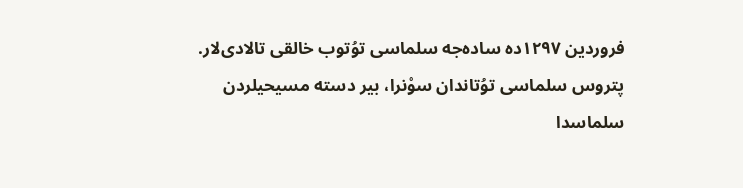فروردین ۱۲۹۷ده ساده‌جه سلماسی توُتوب خالقی تالادی‌لار. پتروس سلماسی توُتاندان سوْنرا، بیر دسته مسیحیلردن سلماسدا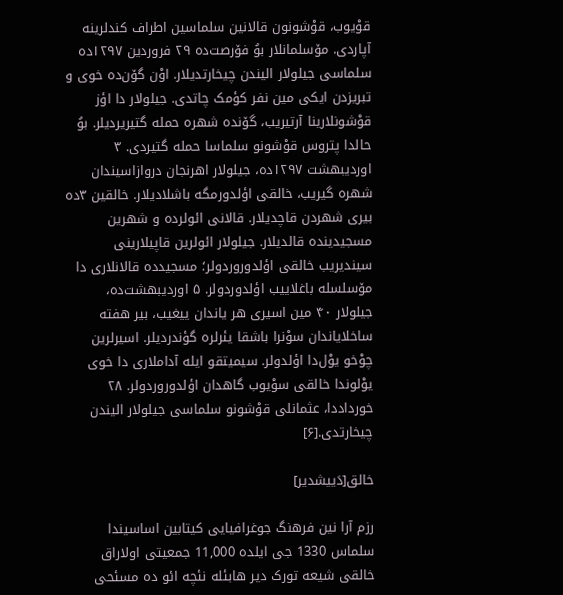قوْیوب، قوْشونون قالانین سلماسین اطراف کندلرینه آپاردی. مۆسلمانلار بوُ فۆرصت‌ده ۲۹ فروردین ۱۲۹۷ده سلماسی جیلولار الیندن چیخارتدیلار. اوْن گۆن‌ده خوی و تبریزدن ایکی مین نفر کؤمک چاتدی. جیلولار دا اؤز قوْشونلارینا آرتیریب، گۆنده شهره حمله گتیریردیلر. بوُ حالدا پتروس قوْشونو سلماسا حمله گتیردی. ۳ اوردیبهشت ۱۲۹۷ده، جیلولار اهرنجان دروازاسیندان شهره گیریب، خالقی اؤلدورمگه باشلادیلار. خالقین ۳ده بیری شهردن قاچدیلار. قالانی ائولرده و شهرین مسجیدینده قالدیلار. جیلولار ائولرین قاپیلارینی سیندیریب خالقی اؤلدوروردولر؛ مسجیدده قالانلاری دا مۆسلسله باغلاییب اؤلدوردولر. ۵ اوردیبهشت‌ده، جیلولار ۴۰ مین اسیری هر یاندان ییغیب، بیر هفته ساخلایاندان سوْنرا باشقا یئرلره گؤندردیلر. اسیرلرین چوْخو یوْل‌دا اؤلدولر. سیمیتقو ایله آداملاری دا خوی یوْلوندا خالقی سوْیوب گاهدان اؤلدوروردولر. ۲۸ خورداددا، عثمانلی قوْشونو سلماسی جیلولار الیندن چیخارتدی.[۶]

خالق[دَییشدیر]

رزم آرا نین فرهنگ جوغرافیایی کیتابین اساسیندا سلماس 1330 جی ایلده 11,000 جمعیتی اولاراق خالقی شیعه تورک دیر هابئله نئچه ائو ده مسئحی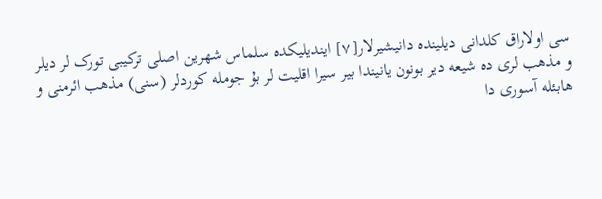سی اولاراق کلدانی دیلینده دانیشیرلار[۷] ایندیلیکده سلماس شهرین اصلی ترکیبی تورک لر دیلر و مذهب لری ده شیعه دیر بونون یانیندا بیر سیرا اقلیت لر بۇ جومله کوردلر (سنی) مذهب ائرمنی و هابئله آسوری دا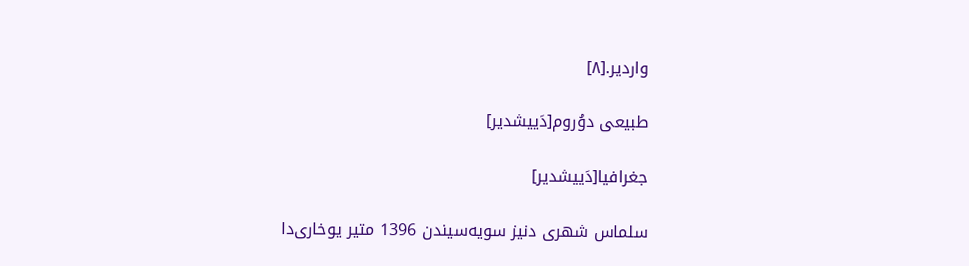واردیر.[۸]

طبیعی دوُروم[دَییشدیر]

جغرافیا[دَییشدیر]

سلماس شهری دنیز سویه‌سیندن 1396 متیر یوخاری‌دا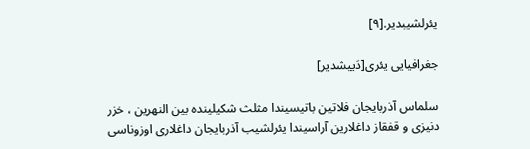یئرلشیبدیر.[۹]

جغرافیایی یئری[دَییشدیر]

سلماس آذربایجان فلاتین باتیسیندا مثلث شکیلینده بین النهرین ، خزر دنیزی و قفقاز داغلارین آراسیندا یئرلشیب آذربایجان داغلاری اوزوناسی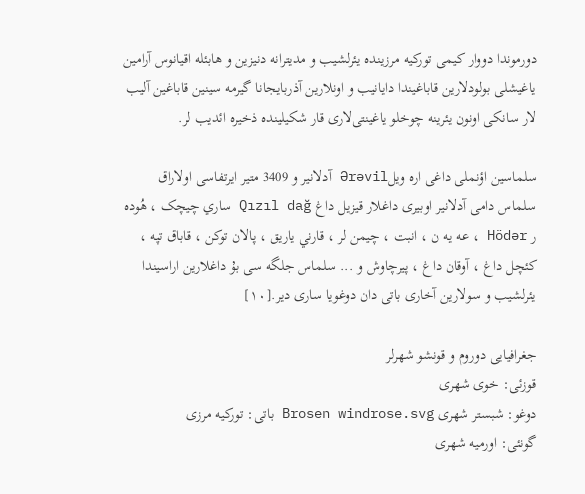دورموندا دووار کیمی تورکیه مرزینده یئرلشیب و مدیترانه دنیزین و هابئله اقیانوس آرامین یاغیشلی بولودلارین قاباغیندا دایانیب و اونلارین آذربایجانا گیرمه سینین قاباغین آلیب لار سانکی اونون یئرینه چوخلو یاغینتی‌لاری قار شکیلینده ذخیره ائدیب لر.

سلماسین اؤنملی داغی اره ويلƏrəvil آدلانیر و 3409 متیر ایرتفاسی اولاراق سلماس دامی آدلانیر اوبیری داغلار قيزيل داغ Qızıl dağ ساري چيچک ، هُوده ر Hödər ، عه يه ن ، انبت ، چيمن لر ، قارني ياريق ، پالان توکن ، قاباق تپه ، کئچل داغ ، آوقان داغ ، پيرچاوش و ... سلماس جلگه سی بۇ داغلارین اراسیندا یئرلشیب و سولارین آخاری باتی دان دوغویا ساری دیر.[۱۰]

جغرافیایی دوروم و قونشو شهرلر
قوزئی: خوی شهری
دوغو: شبستر شهری Brosen windrose.svg باتی: تورکیه مرزی
گونئی: اورمیه شهری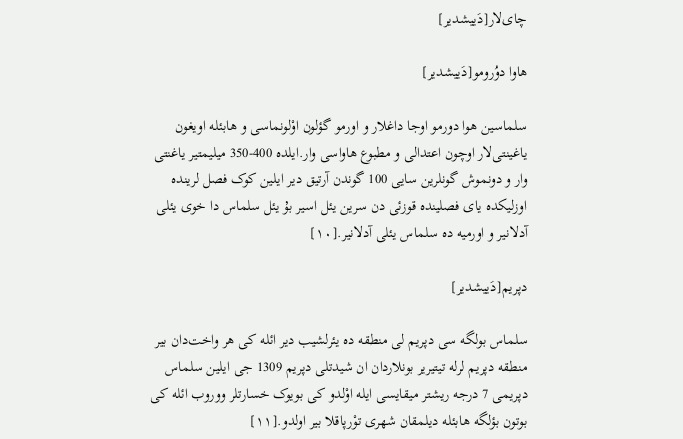چای‌لار[دَییشدیر]

هاوا دوُرومو[دَییشدیر]

سلماسین هوا دورمو اوجا داغلار و اورمو گؤلون اوْلونماسی و هابئله اویغون یاغینتی‌لار اوچون اعتدالی و مطبوع هاواسی وار.ایلده 400-350 میلیمتیر یاغنتی وار و دونموش گونلرین سایی 100 گوندن آرتیق دیر ایلین کوک فصل لرینده اوزلیکده یای فصلینده قوزئی دن سرین یئل اسیر بۇ یئل سلماس دا خوی یئلی آدلانیر و اورمیه ده سلماس یئلی آدلانیر.[۱۰]

دپریم[دَییشدیر]

سلماس بولگه سی دپریم لی منطقه ده یئرلشیب دیر ائله کی هر واخت‌دان بیر منطقه دپریم لرله تیتیریر بونلاردان ان شیدتلی دپریم 1309 جی ایلین سلماس دپریمی 7 درجه ریشتر میقایسی ایله اوْلدو کی بویوک خسارتلر ووروب ائله کی بوتون بؤلگه هابئله دیلمقان شهری توْرپاقلا بیر اولدو.[۱۱]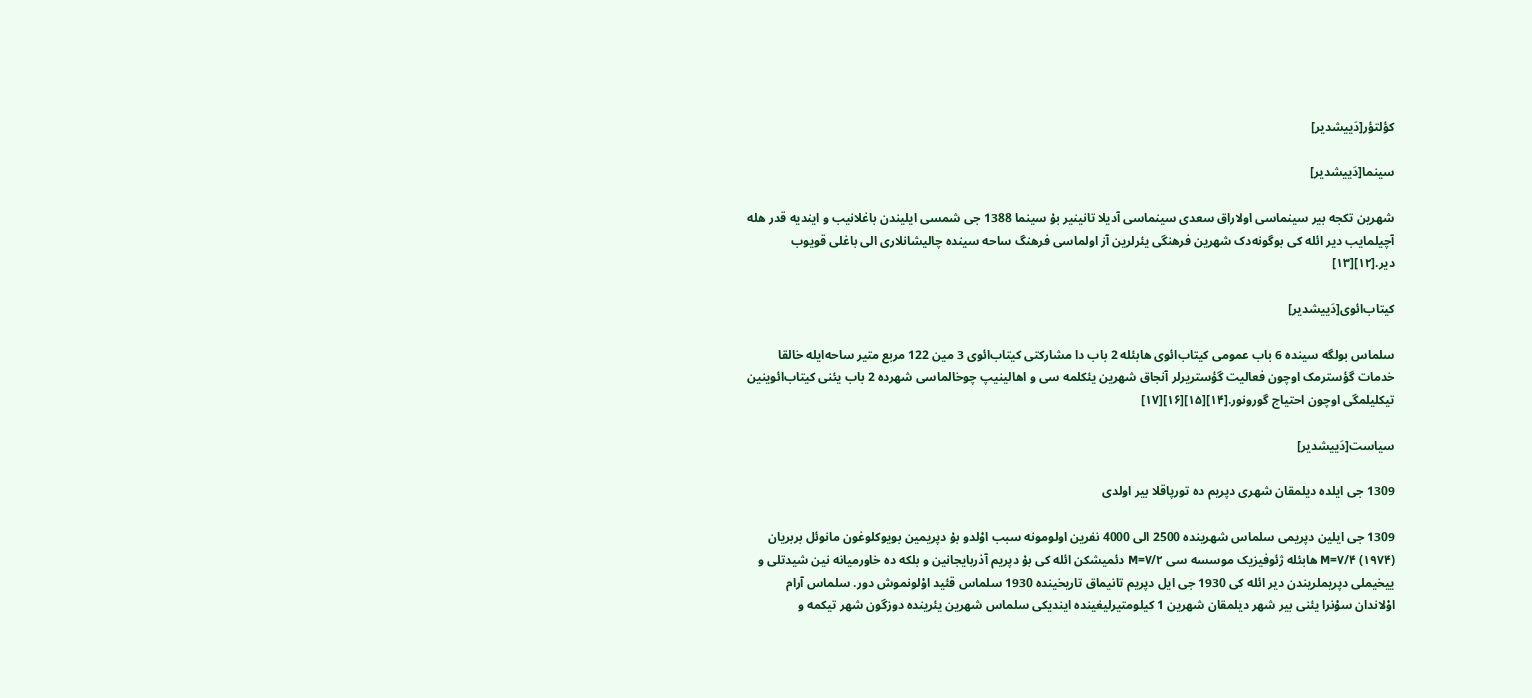کؤلتؤر[دَییشدیر]

سینما[دَییشدیر]

شهرین تکجه بیر سینماسی اولاراق سعدی سینماسی آدیلا تانینیر بۇ سینما 1388 جی شمسی ایلیندن باغلانیب و ایندیه قدر هله آچیلمایب دیر ائله کی بوگونه‌دک شهرین فرهنگی یئرلرین آز اولماسی فرهنگ ساحه سینده چالیشانلاری الی باغلی قویوب دیر.[۱۲][۱۳]

کیتاب‌ائوی[دَییشدیر]

سلماس بولگه سینده 6 باب عمومی کیتاب‌ائوی هابئله 2 باب دا مشارکتی کیتاب‌ائوی 3 مین 122 مربع متیر ساحه‌ایله خالقا خدمات گؤسترمک اوچون فعالیت گؤستریرلر آنجاق شهرین یئکلمه سی و اهالینیپ چوخالماسی شهرده 2 باب یئنی کیتاب‌ائوینین تیکلیلمگی اوچون احتیاج گورونور.[۱۴][۱۵][۱۶][۱۷]

سیاست[دَییشدیر]

1309 جی ایلده دیلمقان شهری دپریم ده تورپاقلا بیر اولدی

1309 جی ایلین دپریمی سلماس شهرینده 2500 الی 4000 نفرین اولومونه سبب اوْلدو بۇ دپریمین بویوکلوغون مانوئل بربریان (۱۹۷۴) ۷/۴=M هابئله ژئوفیزیک موسسه سی ۷/۲=M دئمیشکن ائله کی بۇ دپریم آذربایجانین و بلکه ده خاورمیانه نین شیدتلی و ییخیملی دپریملریندن دیر ائله کی 1930 جی ایل دپریم تانیماق تاریخینده 1930 سلماس قئید اوْلونموش دور. سلماس آرام اوْلاندان سوْنرا یئنی بیر شهر دیلمقان شهرین 1 کیلومتیرلیغینده ایندیکی سلماس شهرین یئرینده دوزگون شهر تیکمه و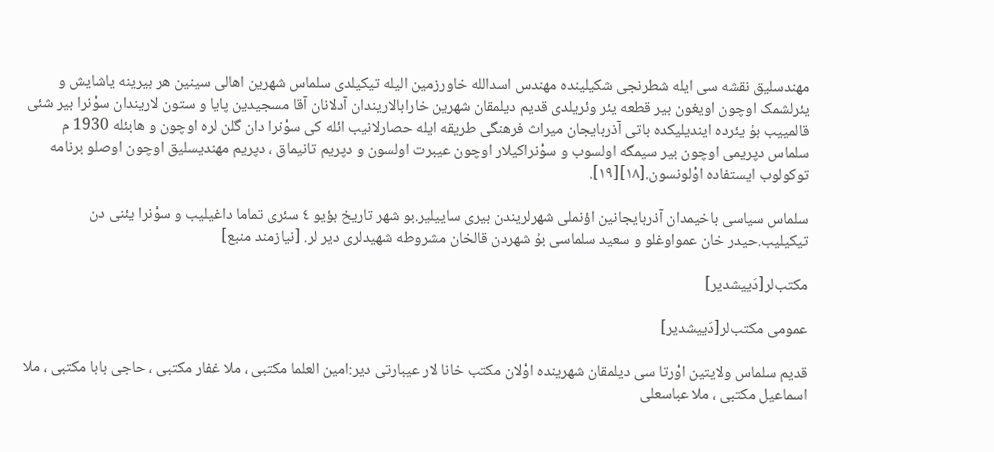مهندسلیق نقشه سی ایله شطرنجی شکیلینده مهندس اسدالله خاورزمین الیله تیکیلدی سلماس شهرین اهالی سینین هر بیرینه یاشایش و یئرلشمک اوچون اویغون بیر قطعه یئر وئریلدی قدیم دیلمقان شهرین خارابالاریندان آدلانان آقا مسجیدین پایا و ستون لاریندان سوْنرا بیر شئی قالمییب بۇ یئرده ایندیلیکده باتی آذربایجان میراث فرهنگی طریقه ایله حصارلانیب ائله کی سوْنرا دان گلن لره اوچون و هابئله 1930 م سلماس دپریمی اوچون بیر سیمگه اولسوب و سوْنراکیلار اوچون عیبرت اولسون و دپریم تانیماق ، دپریم مهندیسلیق اوچون اوصلو برنامه توکولوب ایستفاده اوْلونسون.[۱۸][۱۹].

سلماس سیاسی باخیمدان آذربایجانین اؤنملى شهرلریندن بیری ساییلیر.بو شهر تاریخ بؤیو ٤ سئری تماما داغیلیب و سوْنرا یئنی دن تیکیلیب.حیدر خان عمواوغلو و سعید سلماسی بۇ شهردن قالخان مشروطه شهیدلری دیر لر. [نیازمند منبع]

مکتب‌لر[دَییشدیر]

عمومی مکتب‌لر[دَییشدیر]

قدیم سلماس ولایتین اوْرتا سی دیلمقان شهرینده اوْلان مکتب خانا لار عیبارتی دیر:امین العلما مکتبی ، ملا غفار مکتبی ، حاجی بابا مکتبی ، ملا اسماعیل مکتبی ، ملا عباسعلی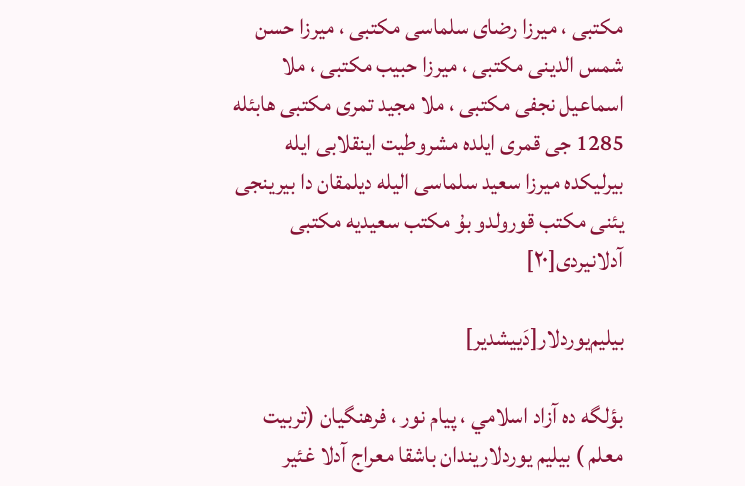مکتبی ، میرزا رضای سلماسی مکتبی ، میرزا حسن شمس الدینی مکتبی ، میرزا حبیب مکتبی ، ملا اسماعیل نجفی مکتبی ، ملا مجید تمری مکتبی هابئله 1285 جی قمری ایلده مشروطیت اینقلابی ایله بیرلیکده میرزا سعید سلماسی الیله دیلمقان دا بیرینجی یئنی مکتب قورولدو بۇ مکتب سعیدیه مکتبی آدلانیردی[۲۰]

بیلیم‌یوردلار[دَییشدیر]

بؤلگه ده آزاد اسلامي ، پيام نور ، فرهنگيان (تربيت معلم ) بیلیم یوردلاریندان باشقا معراج آدلا غئیر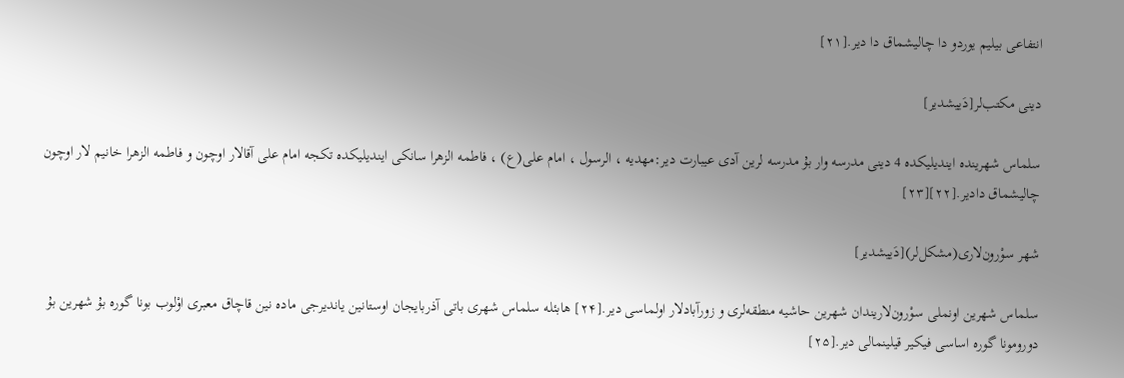انتفاعی بیلیم یوردو دا چالیشماق دا دیر.[۲۱]

دینی مکتب‌لر[دَییشدیر]

سلماس شهرینده ایندیلیکده 4 دینی مدرسه وار بۇ مدرسه لرین آدی عیبارت دیر:مهدیه ، الرسول ، امام علی(ع) ، فاطمه الزهرا سانکی ایندیلیکده تکجه امام علی آقالار اوچون و فاطمه الزهرا خانیم لار اوچون چالیشماق دادیر.[۲۲][۲۳]

شهر سوْرون‌لاری(مشکل‌لر)[دَییشدیر]

سلماس شهرین اونملی سوْرون‌لاریندان شهرین حاشیه منطقه‌لری و زورآبادلار اولماسی دیر.[۲۴] هابئله سلماس شهری باتی آذربایجان اوستانین یاندیرجی ماده نین قاچاق معبری اوْلوب بونا گوره بۇ شهرین بۇ دورومونا گوره اساسی فیکیر قیلینمالی دیر.[۲۵]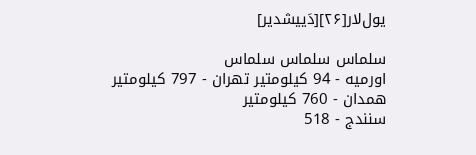یول‌لار[۲۶][دَییشدیر]

سلماس سلماس سلماس
اورمیه - 94 کیلومتیر تهران - 797 کیلومتیر همدان - 760 کیلومتیر
سنندج - 518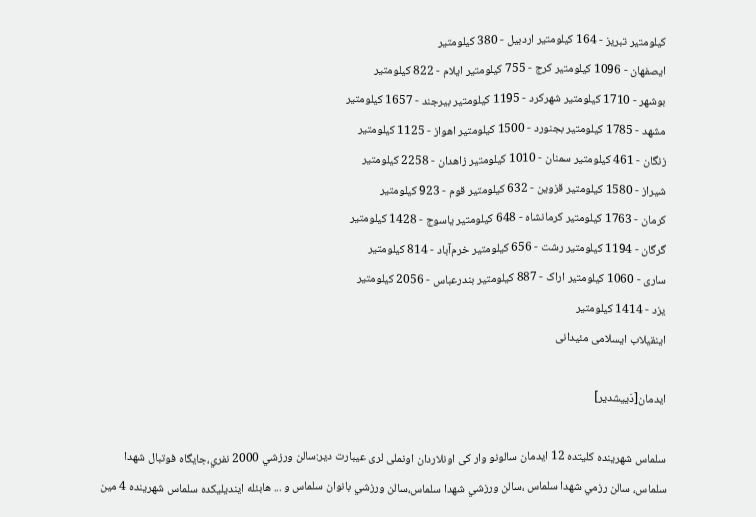کیلومتیر تبریز - 164 کیلومتیر اردبیل - 380 کیلومتیر
ایصفهان - 1096 کیلومتیر کرج - 755 کیلومتیر ایلام - 822 کیلومتیر
بوشهر - 1710 کیلومتیر شهرکرد - 1195 کیلومتیر بیرجند - 1657 کیلومتیر
مشهد - 1785 کیلومتیر بجنورد - 1500 کیلومتیر اهواز - 1125 کیلومتیر
زنگان - 461 کیلومتیر سمنان - 1010 کیلومتیر زاهدان - 2258 کیلومتیر
شیراز - 1580 کیلومتیر قزوین - 632 کیلومتیر قوم - 923 کیلومتیر
کرمان - 1763 کیلومتیر کرمانشاه - 648 کیلومتیر یاسوج - 1428 کیلومتیر
گرگان - 1194 کیلومتیر رشت - 656 کیلومتیر خرم‌آباد - 814 کیلومتیر
ساری - 1060 کیلومتیر اراک - 887 کیلومتیر بندرعباس - 2056 کیلومتیر
یزد - 1414 کیلومتیر
اینقیلاب ایسلامی مئیدانی

ایدمان[دَییشدیر]

سلماس شهرینده کلیتده 12 ایدمان سالونو وار کی اونلاردان اونملی لری عیبارت دیر:سالن ورزشي 2000 نفري،جايگاه فوتبال شهدا سلماس، سالن رزمي شهدا سلماس ،سالن ورزشي شهدا سلماس،سالن ورزشي بانوان سلماس و ... هابئله ایندیلیکده سلماس شهرینده 4 مین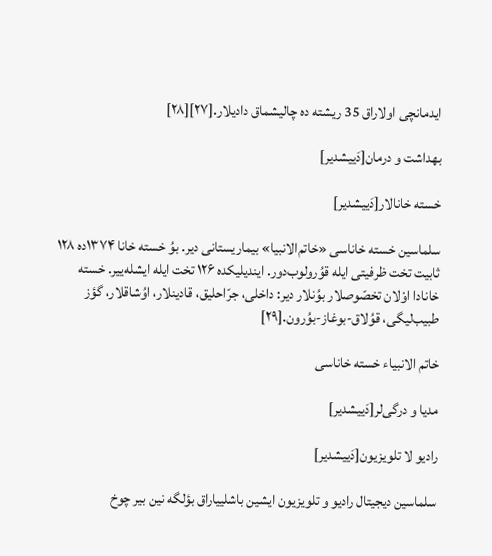ایدمانچی اولاراق 35 ریشته ده چالیشماق دادیلار.[۲۷][۲۸]

بهداشت و درمان[دَییشدیر]

خسته خانالار[دَییشدیر]

سلماسین خسته خاناسی «خاتم‌الانبیا» بیماریستانی دیر. بوُ خسته خانا ۱۳۷۴ده ۱۲۸ ثابیت تخت ظرفیتی ایله قوُرولوب‌دور. ایندیلیکده ۱۲۶ تخت ایله ایشله‌ییر. خسته خانادا اوْلان تخصّوصلار بوُنلار دیر: داخلی، جرّاحلیق، قادینلار، اوُشاقلار، گؤز طبیب‌لیگی، قوُلاق-بوغاز-بوُرون.[۲۹]

خاتم الانبیاء خسته خاناسی

مدیا و درگی‌لر[دَییشدیر]

رادیو لا تلویزیون[دَییشدیر]

سلماسین دیجیتال رادیو و تلویزیون ایشین باشلییاراق بؤلگه نین بیر چوخ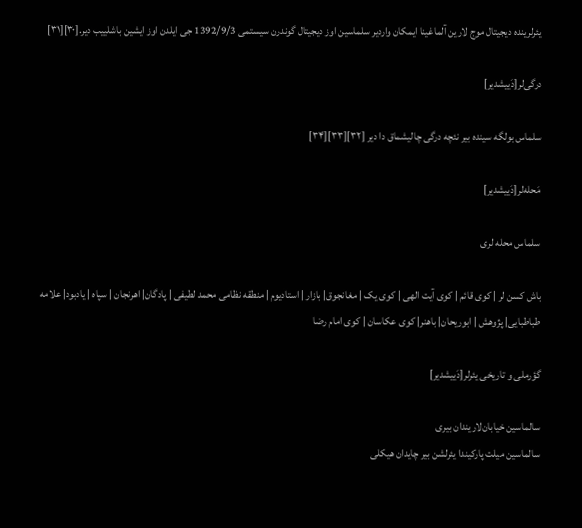یئرلرینده دیجیتال موج لارین آلماغینا ایمکان واردیر سلماسین اوز دیجیتال گوندرن سیستمی 1392/9/3 جی ایلدن اوز ایشین باشلییب دیر.[۳۰][۳۱]

درگی‌لر[دَییشدیر]

سلماس بولگه سینده بیر نئچه درگی چالیشماق دا دیر [۳۲][۳۳][۳۴]

مَحله‌لر[دَییشدیر]

سلماس محله لری

باش کسن لر | کوی قائم | کوی آیت الهی | کوی یک | مغانجوق| بازار | استادیوم | منطقه نظامی محمد لطیفی | پادگان| اهرنجان | سپاه | یادبود| علامه طباطبایی| پژوهش | ابوریحان| باهنر| کوی عکاسان | کوی امام رضا

گؤرملی و تاریخی یئرلر[دَییشدیر]

سالماسین خیابان‌لاریندان بیری
سالماسین میلت پارکیندا یئرلشن بیر چایدان هیکلی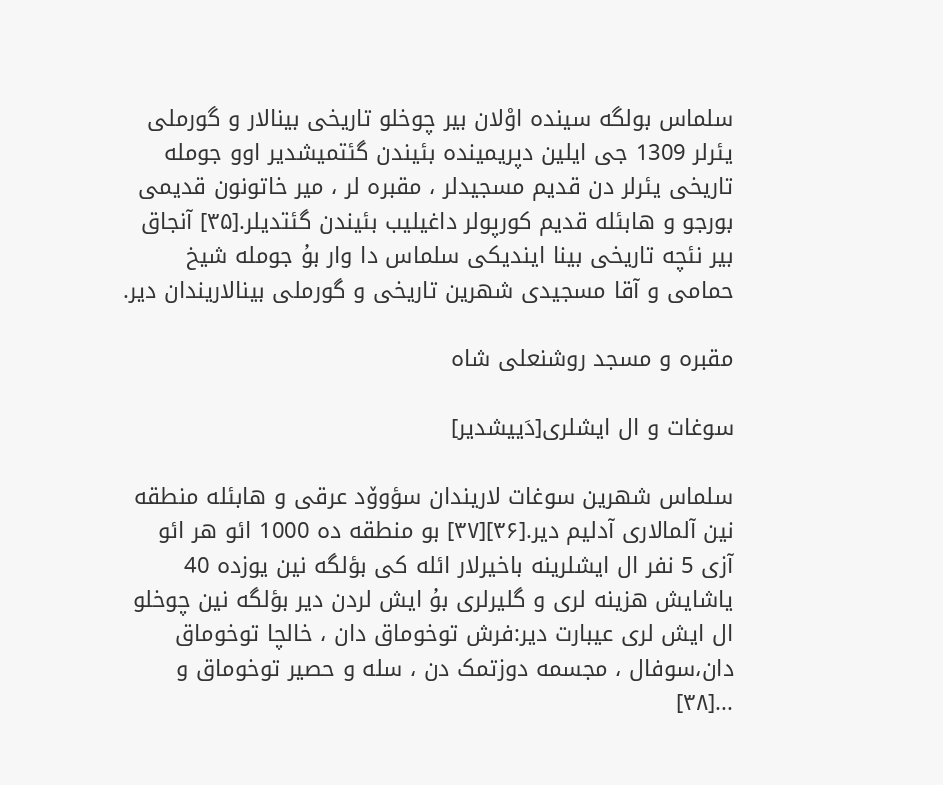سلماس بولگه سینده اوْلان بیر چوخلو تاریخی بینالار و گورملی یئرلر 1309 جی ایلین دپریمینده بئیندن گئتمیشدیر اوو جومله تاریخی یئرلر دن قدیم مسجیدلر ، مقبره لر ، میر خاتونون قدیمی بورجو و هابئله قدیم کورپولر داغیلیب بئیندن گئتدیلر.[۳۵] آنجاق بیر نئچه تاریخی بینا ایندیکی سلماس دا وار بۇ جومله شیخ حمامی و آقا مسجیدی شهرین تاریخی و گورملی بینالاریندان دیر.

مقبره و مسجد روشنعلی شاه

سوغات و ال ایشلری[دَییشدیر]

سلماس شهرین سوغات لاریندان سؤوۆد عرقی و هابئله منطقه نین آلمالاری آدلیم دیر.[۳۶][۳۷] بو منطقه ده 1000 ائو هر ائو آزی 5 نفر ال ایشلرینه باخیرلار ائله کی بؤلگه نین یوزده 40 یاشایش هزینه لری و گلیرلری بۇ ایش لردن دیر بؤلگه نین چوخلو ال ایش لری عیبارت دیر:فرش توخوماق دان ، خالچا توخوماق دان،سوفال ، مجسمه دوزتمک دن ، سله و حصیر توخوماق و ...[۳۸]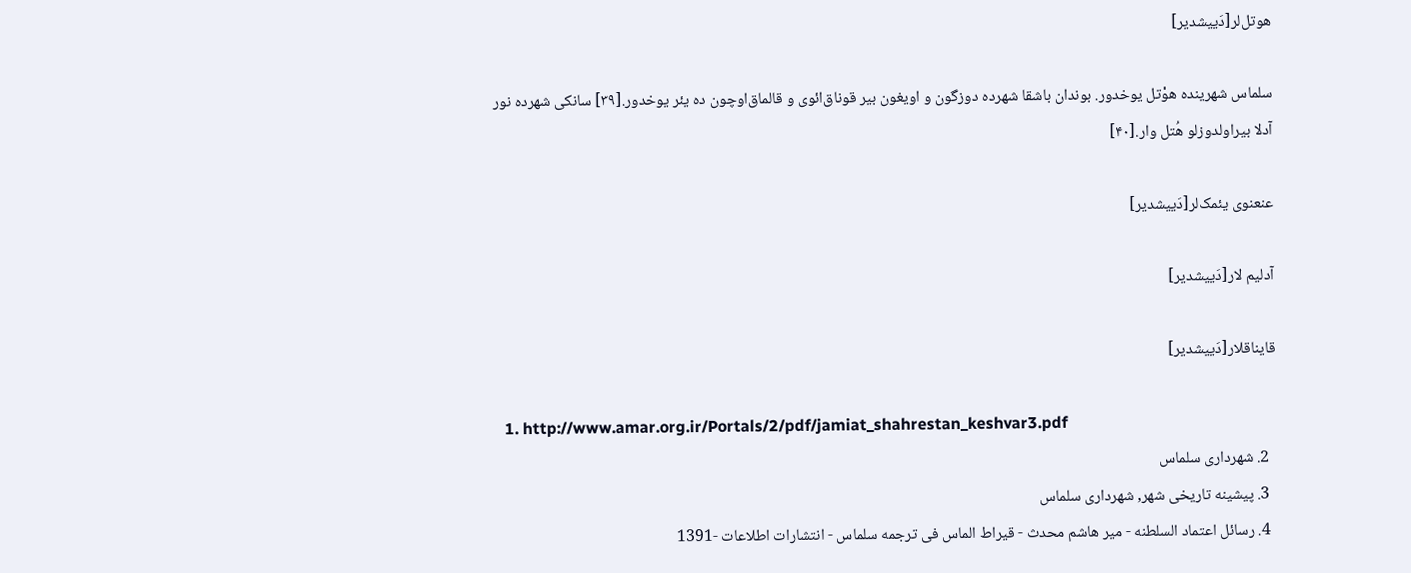هوتل‌لر[دَییشدیر]

سلماس شهرینده هوْتل یوخدور. بوندان باشقا شهرده دوزگون و اویغون بیر قوناق‌ائوی و قالماق‌اوچون ده یئر یوخدور.[۳۹] سانکی شهرده نور آدلا بیراولدوزلو هُتل وار.[۴۰]

عنعنوی یئمک‌لر[دَییشدیر]

آدلیم لار[دَییشدیر]

قایناقلار[دَییشدیر]

  1. http://www.amar.org.ir/Portals/2/pdf/jamiat_shahrestan_keshvar3.pdf
  2. شهرداری سلماس
  3. پیشینه تاریخی شهر, شهرداری سلماس
  4. رسائل اعتماد السلطنه - میر هاشم محدث - قیراط الماس فی ترجمه سلماس - انتشارات اطلاعات -1391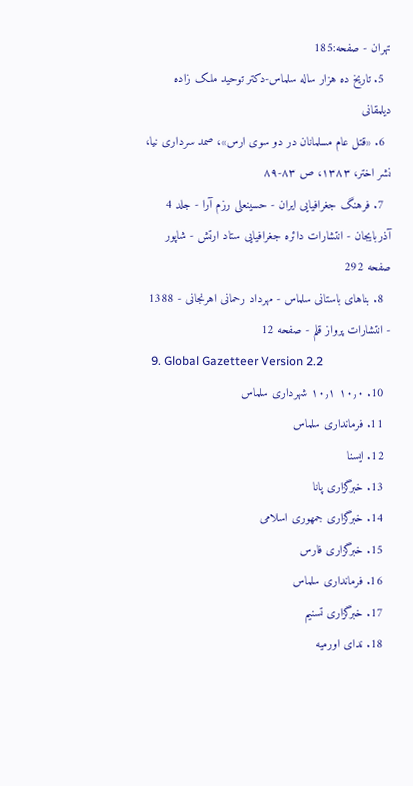تهران - صفحه:185
  5. تاریخ ده هزار ساله سلماس-دکتر توحید ملک زاده دیلمقانی
  6. «قتل عام مسلمانان در دو سوی ارس»، صمد سرداری نیا، نشر اختر، ۱۳۸۳، ص ۸۳-۸۹
  7. فرهنگ جغرافیایی ایران - حسینعلی رزم آرا - جلد 4 آذربایجان - انتشارات دائره جغرافیایی ستاد ارتش - شاپور صفحه 292
  8. بناهای باستانی سلماس - مهرداد رحمانی اهرنجانی - 1388 - انتشارات پرواز قلم - صفحه 12
  9. Global Gazetteer Version 2.2
  10. ۱۰٫۰ ۱۰٫۱ شهرداری سلماس
  11. فرمانداری سلماس
  12. ایسنا
  13. خبرگزاری پانا
  14. خبرگزاری جمهوری اسلامی
  15. خبرگزاری فارس
  16. فرمانداری سلماس
  17. خبرگزاری تسنیم
  18. ندای اورمیه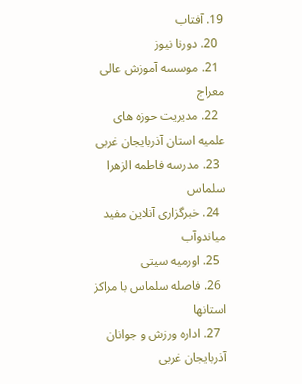19. آفتاب
  20. دورنا نیوز
  21. موسسه آموزش عالی معراج
  22. مدیریت حوزه های علمیه استان آذربایجان غربی
  23. مدرسه فاطمه الزهرا سلماس
  24. خبرگزاری آنلاین مفید میاندوآب
  25. اورمیه سیتی
  26. فاصله سلماس با مراکز استانها
  27. اداره ورزش و جوانان آذربایجان غربی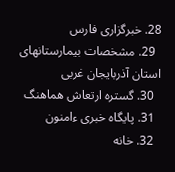28. خبرگزاری فارس
  29. مشخصات بیمارستانهای استان آذربایجان غربی
  30. گستره ارتعاش هماهنگ
  31. پایگاه خبری ءامنون
  32. خانه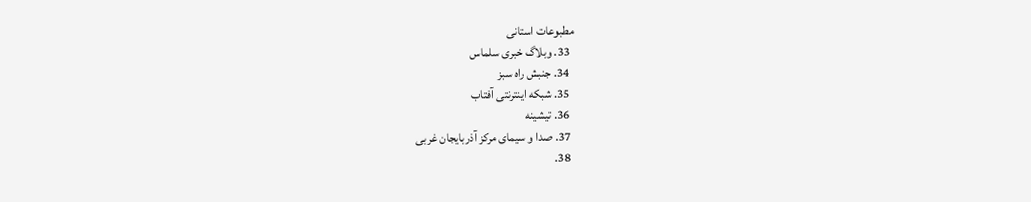مطبوعات استانی
  33. وبلاگ خبری سلماس
  34. جنبش راه سبز
  35. شبکه اینترنتی آفتاب
  36. تیشینه
  37. صدا و سیمای مرکز آذربایجان غربی
  38.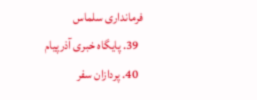فرمانداری سلماس
  39. پایگاه خبری آذرپیام
  40. پردازان سفر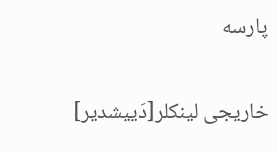پارسه

خاریجی لینکلر[دَییشدیر]